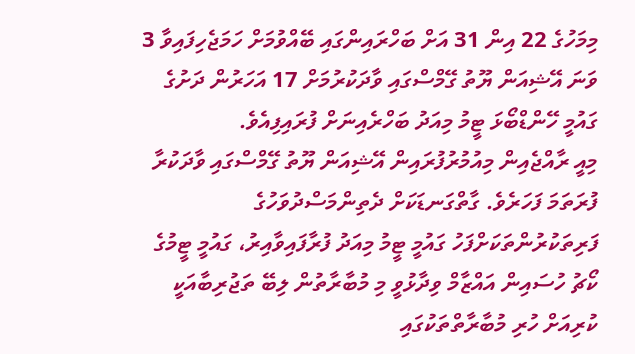މިމަހުގެ 22 އިން 31 އަށް ބަހްރައިންގައި ބޭއްވުމަށް ހަމަޖެހިފައިވާ 3 ވަނަ އޭޝިއަން ޔޫތު ގޭމްސްގައި ވާދަކުރުމަށް 17 އަހަރުން ދަށުގެ ގައުމީ ހޭންޑްބޯޅަ ޓީމު މިއަދު ބަހްރެއިނަށް ފުރައިފިއެވެ.
މިއީ ރާއްޖެއިން މިއުމުރުފުރައިން އޭޝިއަން ޔޫތު ގޭމްސްގައި ވާދަކުރާ ފުރަތަމަ ފަހަރެވެ. ގާތްގަނޑަކަށް ދެތިންމަސްދުވަހުގެ ފަރިތަކުރުންތަކަށްފަހު ގައުމީ ޓީމު މިއަދު ފުރާފައިވާއިރު، ގައުމީ ޓީމުގެ ކޯޗު ހުސައިން އައްޒާމް ވިދާޅުވީ މި މުބާރާތުން ލިބޭ ތަޖުރިބާއަކީ ކުރިއަށް ހުރި މުބާރާތްތަކުގައި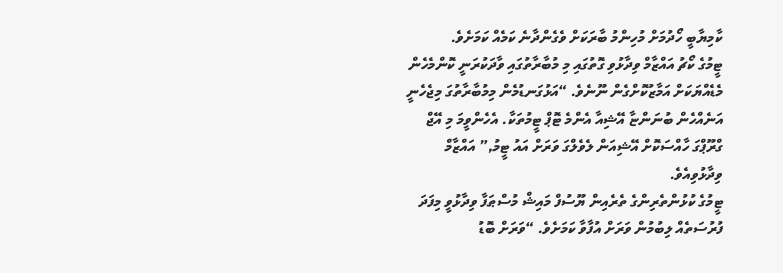ކާމިޔާބީ ހޯދުމަށް މުހިންމު ބާރަކަށް ވެގެންދާނެ ކަމެއް ކަމަށެވެ.
ޓީމުގެ ކޯޗު އައްޒާމް ވިދާޅުވި ގޮތުގައި މި މުބާރާތުގައި ވާދަކުރަނީ ކޮންމެހެން މެޑެއްޔަކަށް އަމާޒުކޮށްގެން ނޫނެވެ. “އަޅުގަނޑުމެން މިމުބާރާތުގަ މިޖެހެނީ އަނެއްހެން ބުނަންޏާ އޭޝިއާ އެންމެ ޓޮޕް ޓީމުތަކާ. އެހެންވީމަ މި އޭޖް ގްރޫޕްގަ ހާއްސަކޮށް އޭޝިއަން ލެވެލްގަ ވަރަށް އައު ޓީމު,” އައްޒާމް ވިދާޅުވިއެވެ.
ޓީމުގެ ކުޅުންތެރިންގެ ތެރެއިން ޔޫސުފް މައިޝް މުސްޠަފާ ވިދާޅުވީ މިފަދަ ފުރުސަތެއް ލިބުމުން ވަރަށް އުފާވާ ކަމަށެވެ. “ވަރަށް ބޮޑު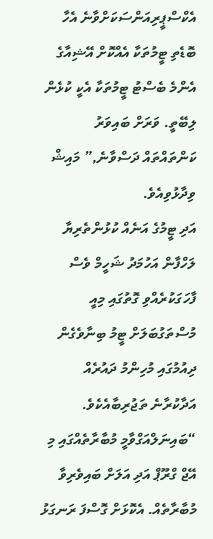އެކްސްޕީރިއަންސަކަށްވާނެ އެހާ ބޮޑެތި ޓީމުތަކާ އެއްކޮށް އޭޝިއާގެ އެންމެ ބެސްޓު ޓީމުތަކާ އެކީ ކުޅެން ލިބޭތީ. ވަރަށް ބައިވަރު ކަންތައްތައް ދަސްވާނެ,” މައިޝް ވިދާޅުވިއެވެ.
އަދި ޓީމުގެ އަނެއް ކުޅުންތެރިޔާ ލަހްފާން އަހުމަދު ޝަހީމް ވެސް ފާހަގަކުރެއްވި ގޮތުގައި މިއީ މުސްތަގުބަލަށް ޓީމު ބިނާވެގެން ދިއުމުގައި މުހިންމު ދައުރެއް އަދާކުރާނެ ތަޖުރިބާއެކެވެ. “ބައިނަލްއަގްވާމީ މުބާރާތެއްގައި މި އޭޖް ގްރޫޕް އަދި އަލަށް ބައިވެރިވާ މުބާރާތެއް. އެކޮޅަށް ގޮސްފަ ރަނގަޅު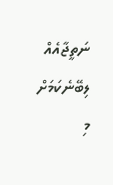ނަތީޖާއެއް ލިބޭނެކަމަށް މި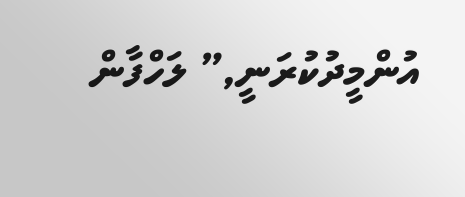އުންމީދުކުރަނީ,” ލަހްފާން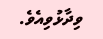ވިދާޅުވިއެވެ.